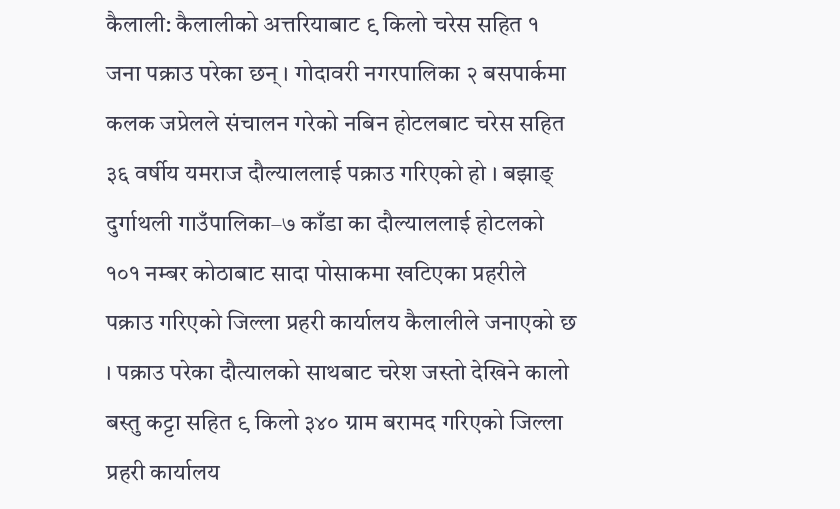कैलाली: कैलालीको अत्तरियाबाट ९ किलो चरेस सहित १ जना पक्राउ परेका छन् । गोदावरी नगरपालिका २ बसपार्कमा कलक जप्रेलले संचालन गरेको नबिन होटलबाट चरेस सहित ३६ वर्षीय यमराज दौल्याललाई पक्राउ गरिएको हो । बझाङ् दुर्गाथली गाउँपालिका–७ काँडा का दौल्याललाई होटलको १०१ नम्बर कोठाबाट सादा पोसाकमा खटिएका प्रहरीले पक्राउ गरिएको जिल्ला प्रहरी कार्यालय कैलालीले जनाएको छ । पक्राउ परेका दौत्यालको साथबाट चरेश जस्तो देखिने कालो बस्तु कट्टा सहित ९ किलो ३४० ग्राम बरामद गरिएको जिल्ला प्रहरी कार्यालय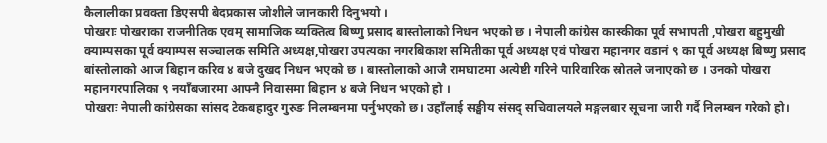कैलालीका प्रवक्ता डिएसपी बेदप्रकास जोशीले जानकारी दिनुभयो ।
पोखराः पोखराका राजनीतिक एवम् सामाजिक व्यक्तित्व बिष्णु प्रसाद बास्तोलाको निधन भएको छ । नेपाली कांग्रेस कास्कीका पूर्व सभापती ,पोखरा बहुमुखी क्याम्पसका पूर्व क्याम्पस सञ्चालक समिति अध्यक्ष,पोखरा उपत्यका नगरबिकाश समितीका पूर्व अध्यक्ष एवं पोखरा महानगर वडानं ९ का पूर्व अध्यक्ष बिष्णु प्रसाद बांस्तोलाको आज बिहान करिव ४ बजे दुखद निधन भएको छ । बास्तोलाको आजै रामघाटमा अत्येष्टी गरिने पारिवारिक स्रोतले जनाएको छ । उनको पोखरा महानगरपालिका ९ नयाँबजारमा आफ्नै निवासमा बिहान ४ बजे निधन भएको हो ।
पोखराः नेपाली कांग्रेसका सांसद टेकबहादुर गुरुङ निलम्बनमा पर्नुभएको छ। उहाँलाई सङ्घीय संसद् सचिवालयले मङ्गलबार सूचना जारी गर्दै निलम्बन गरेको हो।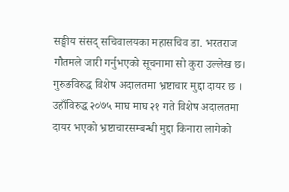सङ्घीय संसद् सचिवालयका महासचिव डा. भरतराज गौतमले जारी गर्नुभएको सूचनामा सो कुरा उल्लेख छ। गुरुङविरुद्ध विशेष अदालतमा भ्रष्टाचार मुद्दा दायर छ । उहाँविरुद्ध २०७५ माघ माघ २१ गते विशेष अदालतमा दायर भएको भ्रष्टाचारसम्बन्धी मुद्दा किनारा लागेको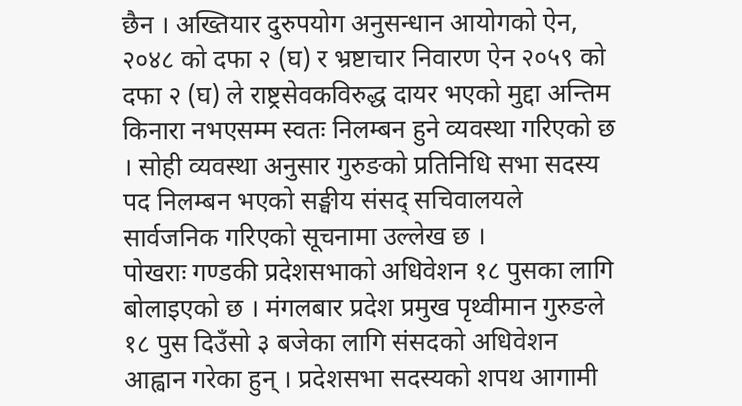छैन । अख्तियार दुरुपयोग अनुसन्धान आयोगको ऐन, २०४८ को दफा २ (घ) र भ्रष्टाचार निवारण ऐन २०५९ को दफा २ (घ) ले राष्ट्रसेवकविरुद्ध दायर भएको मुद्दा अन्तिम किनारा नभएसम्म स्वतः निलम्बन हुने व्यवस्था गरिएको छ । सोही व्यवस्था अनुसार गुरुङको प्रतिनिधि सभा सदस्य पद निलम्बन भएको सङ्घीय संसद् सचिवालयले सार्वजनिक गरिएको सूचनामा उल्लेख छ ।
पोखराः गण्डकी प्रदेशसभाको अधिवेशन १८ पुसका लागि बोलाइएको छ । मंगलबार प्रदेश प्रमुख पृथ्वीमान गुरुङले १८ पुस दिउँसो ३ बजेका लागि संसदको अधिवेशन आह्वान गरेका हुन् । प्रदेशसभा सदस्यको शपथ आगामी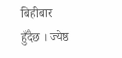बिहीबार हुँदैछ । ज्येष्ठ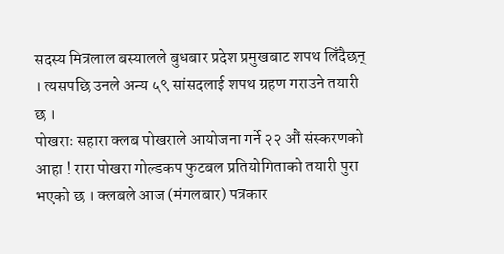सदस्य मित्रलाल बस्यालले बुधबार प्रदेश प्रमुखबाट शपथ लिँदैछन् । त्यसपछि उनले अन्य ५९ सांसदलाई शपथ ग्रहण गराउने तयारी छ ।
पोखराः सहारा क्लब पोखराले आयोजना गर्ने २२ औं संस्करणको आहा ! रारा पोखरा गोल्डकप फुटबल प्रतियोगिताको तयारी पुरा भएको छ । क्लबले आज (मंगलबार) पत्रकार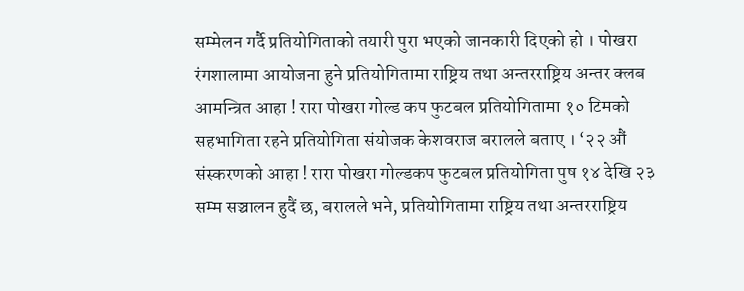सम्मेलन गर्दै प्रतियोगिताको तयारी पुरा भएको जानकारी दिएको हो । पोखरा रंगशालामा आयोजना हुने प्रतियोगितामा राष्ट्रिय तथा अन्तरराष्ट्रिय अन्तर क्लब आमन्त्रित आहा ! रारा पोखरा गोल्ड कप फुटबल प्रतियोगितामा १० टिमको सहभागिता रहने प्रतियोगिता संयोजक केशवराज बरालले बताए । ‘२२ औं संस्करणको आहा ! रारा पोखरा गोल्डकप फुटबल प्रतियोगिता पुष १४ देखि २३ सम्म सञ्चालन हुदैं छ, बरालले भने, प्रतियोगितामा राष्ट्रिय तथा अन्तरराष्ट्रिय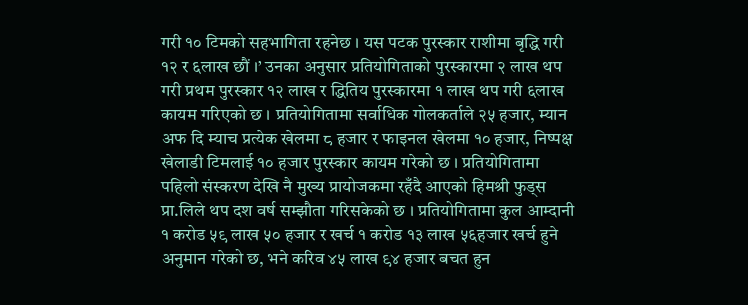गरी १० टिमको सहभागिता रहनेछ । यस पटक पुरस्कार राशीमा बृद्धि गरी १२ र ६लाख छौं ।’ उनका अनुसार प्रतियोगिताको पुरस्कारमा २ लाख थप गरी प्रथम पुरस्कार १२ लाख र द्धितिय पुरस्कारमा १ लाख थप गरी ६लाख कायम गरिएको छ । प्रतियोगितामा सर्वाधिक गोलकर्ताले २५ हजार, म्यान अफ दि म्याच प्रत्येक खेलमा ८ हजार र फाइनल खेलमा १० हजार, निष्पक्ष खेलाडी टिमलाई १० हजार पुरस्कार कायम गरेको छ । प्रतियोगितामा पहिलो संस्करण देखि नै मुख्य प्रायोजकमा रहँदै आएको हिमश्री फुड्स प्रा.लिले थप दश वर्ष सम्झौता गरिसकेको छ । प्रतियोगितामा कुल आम्दानी १ करोड ५९ लाख ५० हजार र खर्च १ करोड १३ लाख ५६हजार खर्च हुने अनुमान गरेको छ, भने करिव ४५ लाख ९४ हजार बचत हुन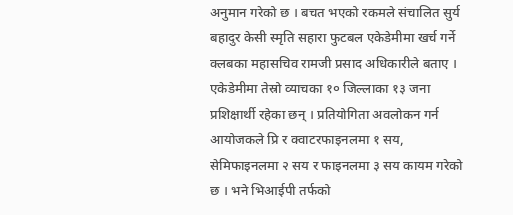अनुमान गरेको छ । बचत भएको रकमले संचालित सुर्य बहादुर केसी स्मृति सहारा फुटबल एकेडेमीमा खर्च गर्ने क्लबका महासचिव रामजी प्रसाद अधिकारीले बताए । एकेडेमीमा तेस्रो व्याचका १० जिल्लाका १३ जना प्रशिक्षार्थी रहेका छन् । प्रतियोगिता अवलोकन गर्न आयोजकले प्रि र क्वाटरफाइनलमा १ सय, सेमिफाइनलमा २ सय र फाइनलमा ३ सय कायम गरेको छ । भने भिआईपी तर्फको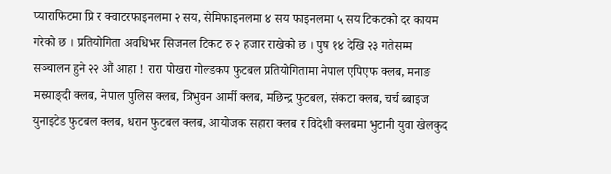प्याराफिटमा प्रि र क्वाटरफाइनलमा २ सय, सेमिफाइनलमा ४ सय फाइनलमा ५ सय टिकटको दर कायम गरेको छ । प्रतियोगिता अवधिभर सिजनल टिकट रु २ हजार राखेको छ । पुष १४ देखि २३ गतेसम्म सञ्चालन हुने २२ औं आहा ! रारा पोखरा गोल्डकप फुटबल प्रतियोगितामा नेपाल एपिएफ क्लब, मनाङ मस्र्याङ्दी क्लब, नेपाल पुलिस क्लब, त्रिभुवन आर्मी क्लब, मछिन्द्र फुटबल, संकटा क्लब, चर्च ब्बाइज युनाइटेड फुटबल क्लब, धरान फुटबल क्लब, आयोजक सहारा क्लब र विदेशी क्लबमा भुटानी युवा खेलकुद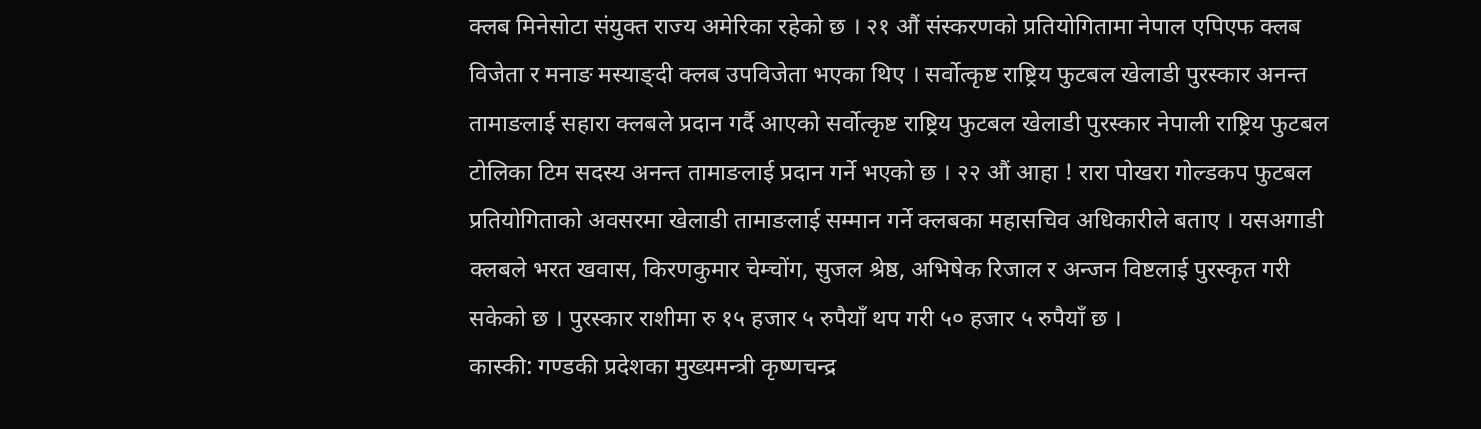क्लब मिनेसोटा संयुक्त राज्य अमेरिका रहेको छ । २१ औं संस्करणको प्रतियोगितामा नेपाल एपिएफ क्लब विजेता र मनाङ मस्याङ्दी क्लब उपविजेता भएका थिए । सर्वोत्कृष्ट राष्ट्रिय फुटबल खेलाडी पुरस्कार अनन्त तामाङलाई सहारा क्लबले प्रदान गर्दै आएको सर्वोत्कृष्ट राष्ट्रिय फुटबल खेलाडी पुरस्कार नेपाली राष्ट्रिय फुटबल टोलिका टिम सदस्य अनन्त तामाङलाई प्रदान गर्ने भएको छ । २२ औं आहा ! रारा पोखरा गोल्डकप फुटबल प्रतियोगिताको अवसरमा खेलाडी तामाङलाई सम्मान गर्ने क्लबका महासचिव अधिकारीले बताए । यसअगाडी क्लबले भरत खवास, किरणकुमार चेम्चोंग, सुजल श्रेष्ठ, अभिषेक रिजाल र अन्जन विष्टलाई पुरस्कृत गरी सकेको छ । पुरस्कार राशीमा रु १५ हजार ५ रुपैयाँ थप गरी ५० हजार ५ रुपैयाँ छ ।
कास्की: गण्डकी प्रदेशका मुख्यमन्त्री कृष्णचन्द्र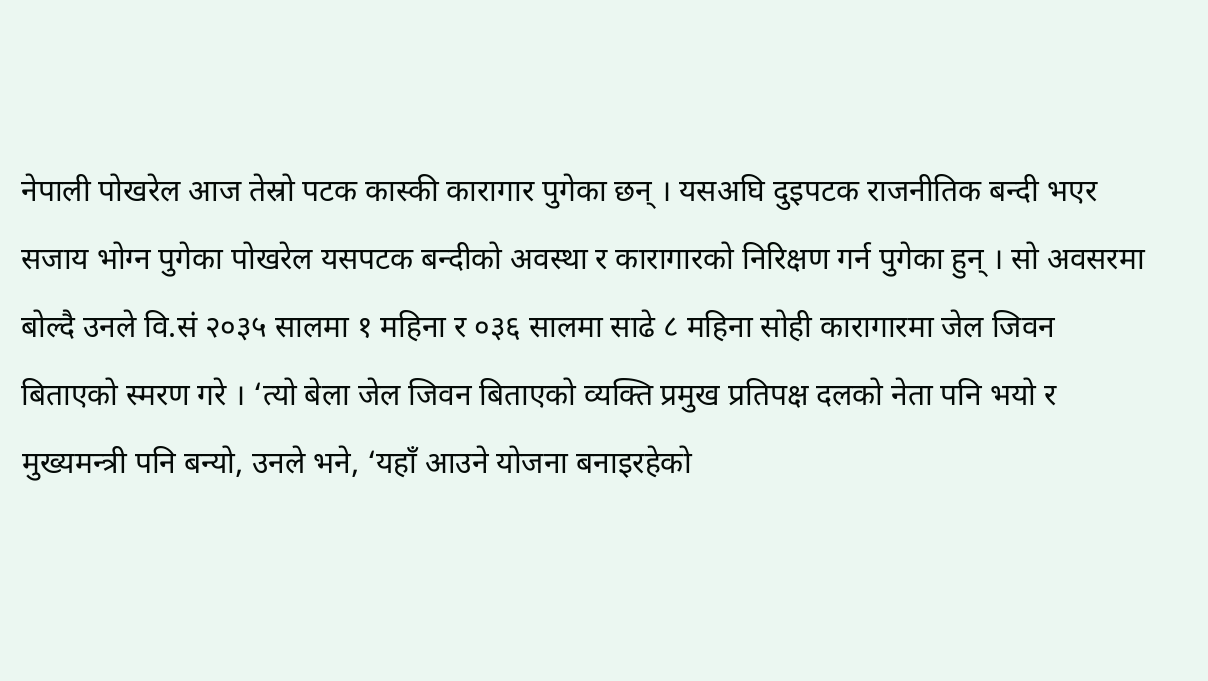नेपाली पोखरेल आज तेस्रो पटक कास्की कारागार पुगेका छन् । यसअघि दुइपटक राजनीतिक बन्दी भएर सजाय भोग्न पुगेका पोखरेल यसपटक बन्दीको अवस्था र कारागारको निरिक्षण गर्न पुगेका हुन् । सो अवसरमा बोल्दै उनले वि.सं २०३५ सालमा १ महिना र ०३६ सालमा साढे ८ महिना सोही कारागारमा जेल जिवन बिताएको स्मरण गरे । ‘त्यो बेला जेल जिवन बिताएको व्यक्ति प्रमुख प्रतिपक्ष दलको नेता पनि भयो र मुख्यमन्त्री पनि बन्यो, उनले भने, ‘यहाँ आउने योजना बनाइरहेको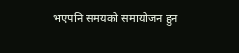भएपनि समयको समायोजन हुन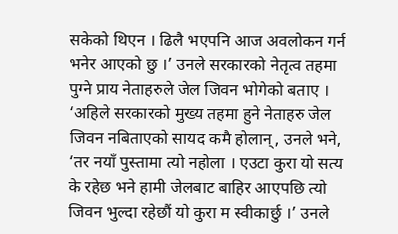सकेको थिएन । ढिलै भएपनि आज अवलोकन गर्न भनेर आएको छु ।’ उनले सरकारको नेतृत्व तहमा पुग्ने प्राय नेताहरुले जेल जिवन भोगेको बताए । ‘अहिले सरकारको मुख्य तहमा हुने नेताहरु जेल जिवन नबिताएको सायद कमै होलान्, उनले भने, ‘तर नयाँ पुस्तामा त्यो नहोला । एउटा कुरा यो सत्य के रहेछ भने हामी जेलबाट बाहिर आएपछि त्यो जिवन भुल्दा रहेछौं यो कुरा म स्वीकार्छु ।’ उनले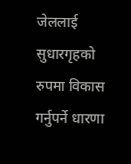जेललाई सुधारगृहको रुपमा विकास गर्नुपर्ने धारणा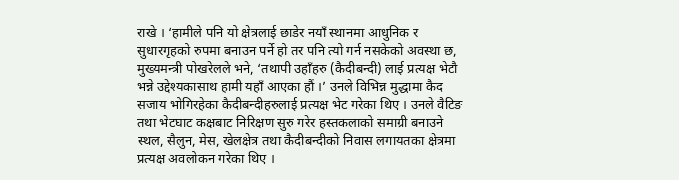राखे । ‘हामीले पनि यो क्षेत्रलाई छाडेर नयाँ स्थानमा आधुनिक र सुधारगृहको रुपमा बनाउन पर्ने हो तर पनि त्यो गर्न नसकेको अवस्था छ, मुख्यमन्त्री पोखरेलले भने, ‘तथापी उहाँहरु (कैदीबन्दी) लाई प्रत्यक्ष भेटौ भन्ने उद्देश्यकासाथ हामी यहाँ आएका हौं ।’ उनले विभिन्न मुद्धामा कैद सजाय भोगिरहेका कैदीबन्दीहरुलाई प्रत्यक्ष भेट गरेका थिए । उनले वैटिङ तथा भेटघाट कक्षबाट निरिक्षण सुरु गरेर हस्तकलाको समाग्री बनाउने स्थल, सैलुन, मेस, खेलक्षेत्र तथा कैदीबन्दीको निवास लगायतका क्षेत्रमा प्रत्यक्ष अवलोकन गरेका थिए ।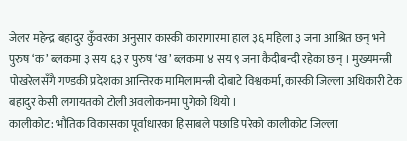जेलर महेन्द्र बहादुर कुँवरका अनुसार कास्की कारागारमा हाल ३६ महिला ३ जना आश्रित छन् भने पुरुष ‘क’ ब्लकमा ३ सय ६३ र पुरुष ‘ख’ ब्लकमा ४ सय ९ जना कैदीबन्दी रहेका छन् । मुख्यमन्त्री पोखरेलसँगै गण्डकी प्रदेशका आन्तिरक मामिलामन्त्री दोबाटे विश्वकर्मा, कास्की जिल्ला अधिकारी टेक बहादुर केसी लगायतको टोली अवलोकनमा पुगेको थियो ।
कालीकोट: भौतिक विकासका पूर्वाधारका हिसाबले पछाडि परेको कालीकोट जिल्ला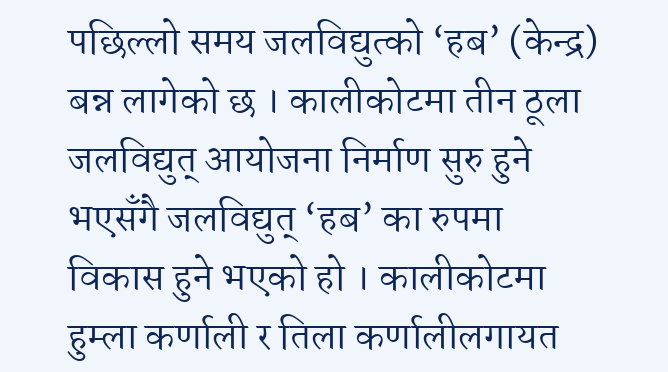पछिल्लो समय जलविद्युत्को ‘हब’ (केन्द्र) बन्न लागेको छ । कालीकोटमा तीन ठूला जलविद्युत् आयोजना निर्माण सुरु हुने भएसँगै जलविद्युत् ‘हब’ का रुपमा विकास हुने भएको हो । कालीकोटमा हुम्ला कर्णाली र तिला कर्णालीलगायत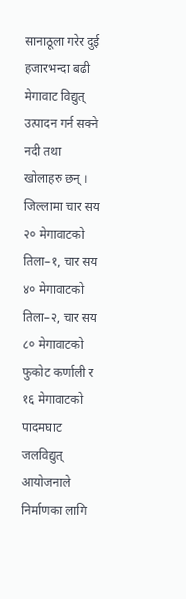सानाठूला गरेर दुई हजारभन्दा बढी मेगावाट विद्युत् उत्पादन गर्न सक्ने नदी तथा खोलाहरु छन् । जिल्लामा चार सय २० मेगावाटको तिला–१, चार सय ४० मेगावाटको तिला–२, चार सय ८० मेगावाटको फुकोट कर्णाली र १६ मेगावाटको पादमघाट जलविद्युत् आयोजनाले निर्माणका लागि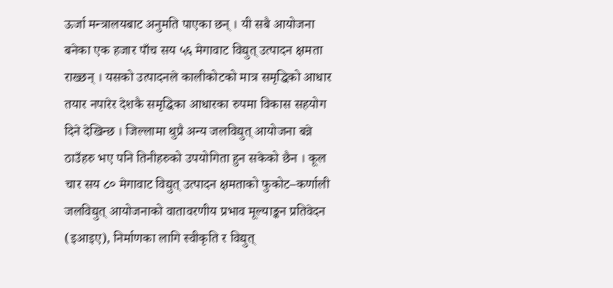ऊर्जा मन्त्रालयबाट अनुमति पाएका छन् । यी सबै आयोजना बनेका एक हजार पाँच सय ५६ मेगावाट विद्युत् उत्पादन क्षमता राख्छन् । यसको उत्पादनले कालीकोटको मात्र समृद्धिको आधार तयार नपारेर देशकै समृद्धिका आधारका रुपमा विकास सहयोग दिने देखिन्छ । जिल्लामा थुप्रै अन्य जलविद्युत् आयोजना बन्ने ठाउँहरु भए पनि तिनीहरुको उपयोगिता हुन सकेको छैन । कूल चार सय ८० मेगावाट विद्युत् उत्पादन क्षमताको फुकोट–कर्णाली जलविद्युत् आयोजनाको वातावरणीय प्रभाव मूल्याङ्कन प्रतिवेदन (इआइए), निर्माणका लागि स्वीकृति र विद्युत्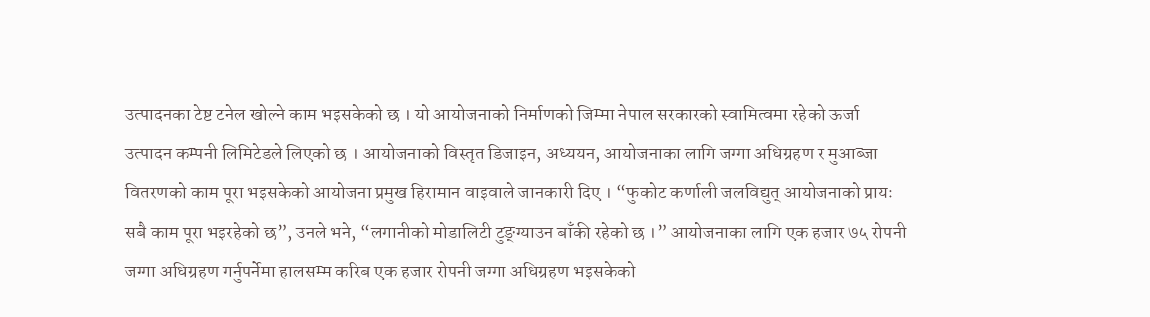उत्पादनका टेष्ट टनेल खोल्ने काम भइसकेको छ । यो आयोजनाको निर्माणको जिम्मा नेपाल सरकारको स्वामित्वमा रहेको ऊर्जा उत्पादन कम्पनी लिमिटेडले लिएको छ । आयोजनाको विस्तृत डिजाइन, अध्ययन, आयोजनाका लागि जग्गा अधिग्रहण र मुआब्जा वितरणको काम पूरा भइसकेको आयोजना प्रमुख हिरामान वाइवाले जानकारी दिए । “फुकोट कर्णाली जलविद्युत् आयोजनाको प्रायः सबै काम पूरा भइरहेको छ”, उनले भने, “लगानीको मोडालिटी टुङ्ग्याउन बाँकी रहेको छ ।” आयोजनाका लागि एक हजार ७५ रोपनी जग्गा अधिग्रहण गर्नुपर्नेमा हालसम्म करिब एक हजार रोपनी जग्गा अधिग्रहण भइसकेको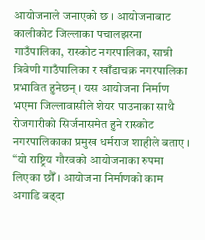आयोजनाले जनाएको छ । आयोजनाबाट कालीकोट जिल्लाका पचालझरना गाउँपालिका, रास्कोट नगरपालिका, सान्नी त्रिवेणी गाउँपालिका र खाँडाचक्र नगरपालिका प्रभावित हुनेछन् । यस आयोजना निर्माण भएमा जिल्लावासीले शेयर पाउनाका साथै रोजगारीको सिर्जनासमेत हुने रास्कोट नगरपालिकाका प्रमुख धर्मराज शाहीले बताए । “यो राष्ट्रिय गौरवको आयोजनाका रुपमा लिएका छौँ । आयोजना निर्माणको काम अगाडि बढ्दा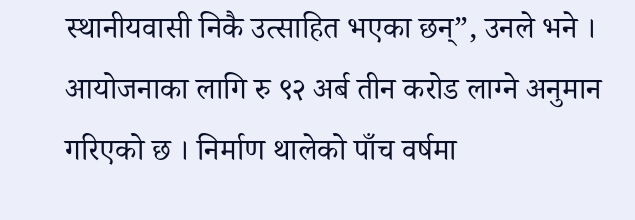स्थानीयवासी निकै उत्साहित भएका छन्”, उनले भने । आयोजनाका लागि रु ९२ अर्ब तीन करोड लाग्ने अनुमान गरिएको छ । निर्माण थालेको पाँच वर्षमा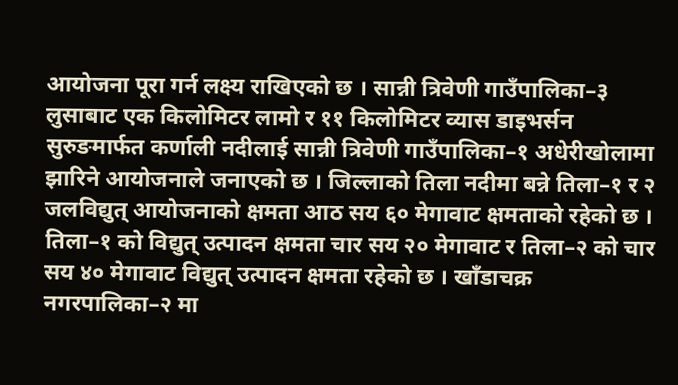आयोजना पूरा गर्न लक्ष्य राखिएको छ । सान्नी त्रिवेणी गाउँपालिका–३ लुसाबाट एक किलोमिटर लामो र ११ किलोमिटर व्यास डाइभर्सन सुरुङमार्फत कर्णाली नदीलाई सान्नी त्रिवेणी गाउँपालिका–१ अधेरीखोलामा झारिने आयोजनाले जनाएको छ । जिल्लाको तिला नदीमा बन्ने तिला–१ र २ जलविद्युत् आयोजनाको क्षमता आठ सय ६० मेगावाट क्षमताको रहेको छ । तिला–१ को विद्युत् उत्पादन क्षमता चार सय २० मेगावाट र तिला–२ को चार सय ४० मेगावाट विद्युत् उत्पादन क्षमता रहेको छ । खाँडाचक्र नगरपालिका–२ मा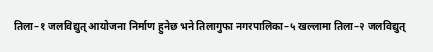तिला–१ जलविद्युत् आयोजना निर्माण हुनेछ भने तिलागुफा नगरपालिका–५ खल्लामा तिला–२ जलविद्युत्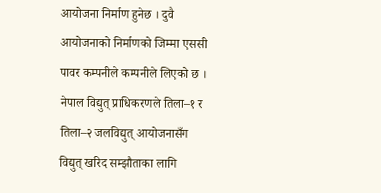आयोजना निर्माण हुनेछ । दुवै आयोजनाको निर्माणको जिम्मा एससी पावर कम्पनीले कम्पनीले लिएको छ । नेपाल विद्युत् प्राधिकरणले तिला–१ र तिला–२ जलविद्युत् आयोजनासँग विद्युत् खरिद सम्झौताका लागि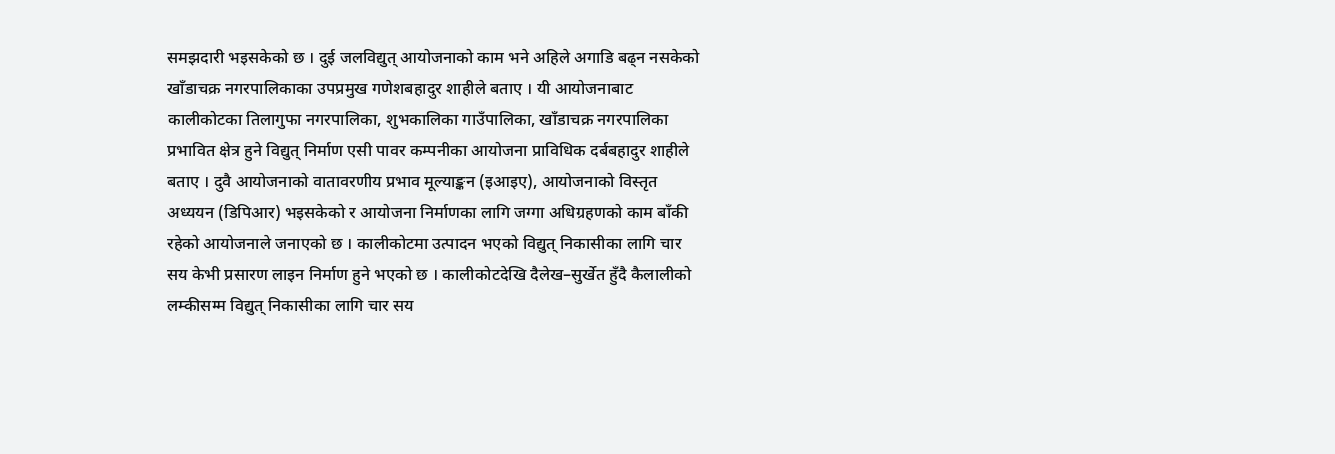समझदारी भइसकेको छ । दुई जलविद्युत् आयोजनाको काम भने अहिले अगाडि बढ्न नसकेको खाँडाचक्र नगरपालिकाका उपप्रमुख गणेशबहादुर शाहीले बताए । यी आयोजनाबाट कालीकोटका तिलागुफा नगरपालिका, शुभकालिका गाउँपालिका, खाँडाचक्र नगरपालिका प्रभावित क्षेत्र हुने विद्युत् निर्माण एसी पावर कम्पनीका आयोजना प्राविधिक दर्बबहादुर शाहीले बताए । दुवै आयोजनाको वातावरणीय प्रभाव मूल्याङ्कन (इआइए), आयोजनाको विस्तृत अध्ययन (डिपिआर) भइसकेको र आयोजना निर्माणका लागि जग्गा अधिग्रहणको काम बाँकी रहेको आयोजनाले जनाएको छ । कालीकोटमा उत्पादन भएको विद्युत् निकासीका लागि चार सय केभी प्रसारण लाइन निर्माण हुने भएको छ । कालीकोटदेखि दैलेख–सुर्खेत हुँदै कैलालीको लम्कीसम्म विद्युत् निकासीका लागि चार सय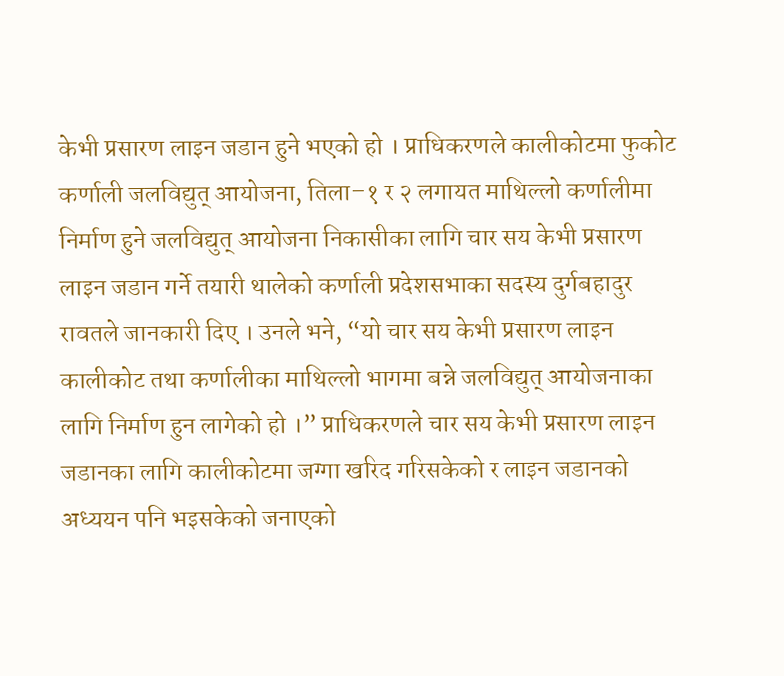केभी प्रसारण लाइन जडान हुने भएको हो । प्राधिकरणले कालीकोटमा फुकोट कर्णाली जलविद्युत् आयोजना, तिला–१ र २ लगायत माथिल्लो कर्णालीमा निर्माण हुने जलविद्युत् आयोजना निकासीका लागि चार सय केभी प्रसारण लाइन जडान गर्ने तयारी थालेको कर्णाली प्रदेशसभाका सदस्य दुर्गबहादुर रावतले जानकारी दिए । उनले भने, “यो चार सय केभी प्रसारण लाइन कालीकोट तथा कर्णालीका माथिल्लो भागमा बन्ने जलविद्युत् आयोजनाका लागि निर्माण हुन लागेको हो ।” प्राधिकरणले चार सय केभी प्रसारण लाइन जडानका लागि कालीकोटमा जग्गा खरिद गरिसकेको र लाइन जडानको अध्ययन पनि भइसकेको जनाएको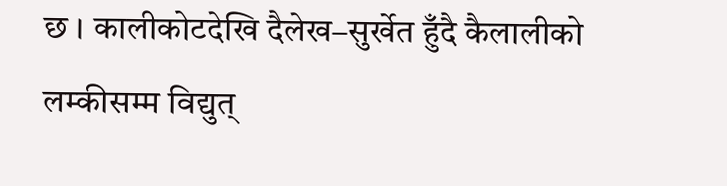छ । कालीकोटदेखि दैलेख–सुर्खेत हुँदै कैलालीको लम्कीसम्म विद्युत्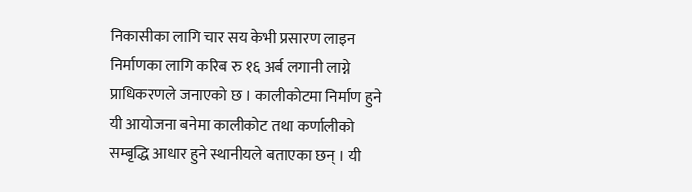निकासीका लागि चार सय केभी प्रसारण लाइन निर्माणका लागि करिब रु १६ अर्ब लगानी लाग्ने प्राधिकरणले जनाएको छ । कालीकोटमा निर्माण हुने यी आयोजना बनेमा कालीकोट तथा कर्णालीको सम्बृद्धि आधार हुने स्थानीयले बताएका छन् । यी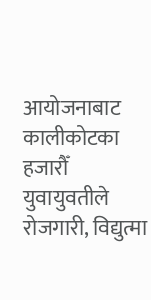आयोजनाबाट कालीकोटका हजारौँ युवायुवतीले रोजगारी, विद्युत्मा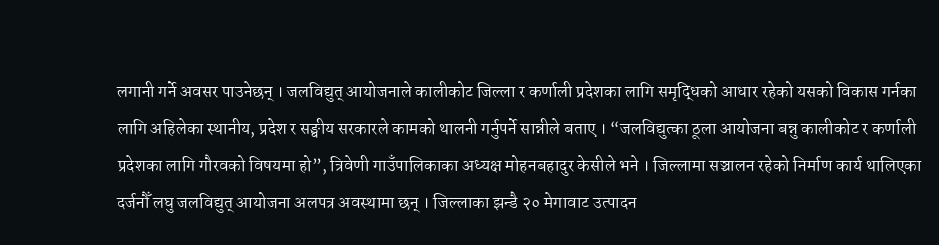लगानी गर्ने अवसर पाउनेछन् । जलविद्युत् आयोजनाले कालीकोट जिल्ला र कर्णाली प्रदेशका लागि समृद्धिको आधार रहेको यसको विकास गर्नका लागि अहिलेका स्थानीय, प्रदेश र सङ्घीय सरकारले कामको थालनी गर्नुपर्ने सान्नीले बताए । “जलविद्युत्का ठूला आयोजना बन्नु कालीकोट र कर्णाली प्रदेशका लागि गौरवको विषयमा हो”, त्रिवेणी गाउँपालिकाका अध्यक्ष मोहनबहादुर केसीले भने । जिल्लामा सञ्चालन रहेको निर्माण कार्य थालिएका दर्जनौँ लघु जलविद्युत् आयोजना अलपत्र अवस्थामा छन् । जिल्लाका झन्डै २० मेगावाट उत्पादन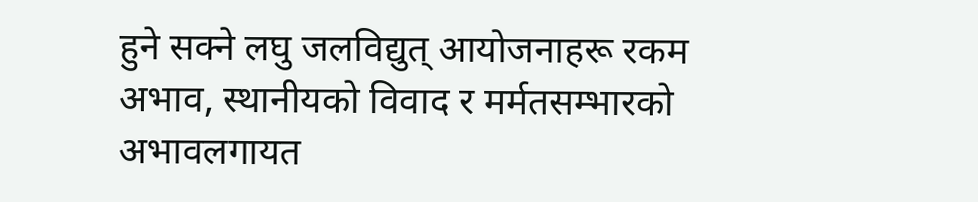हुने सक्ने लघु जलविद्युत् आयोजनाहरू रकम अभाव, स्थानीयको विवाद र मर्मतसम्भारको अभावलगायत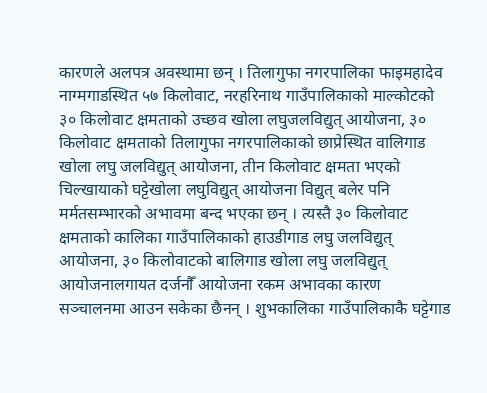कारणले अलपत्र अवस्थामा छन् । तिलागुफा नगरपालिका फाइमहादेव नाग्मगाडस्थित ५७ किलोवाट, नरहरिनाथ गाउँपालिकाको माल्कोटको ३० किलोवाट क्षमताको उच्छव खोला लघुजलविद्युत् आयोजना, ३० किलोवाट क्षमताको तिलागुफा नगरपालिकाको छाप्रेस्थित वालिगाड खोला लघु जलविद्युत् आयोजना, तीन किलोवाट क्षमता भएको चिल्खायाको घट्टेखोला लघुविद्युत् आयोजना विद्युत् बलेर पनि मर्मतसम्भारको अभावमा बन्द भएका छन् । त्यस्तै ३० किलोवाट क्षमताको कालिका गाउँपालिकाको हाउडीगाड लघु जलविद्युत् आयोजना, ३० किलोवाटको बालिगाड खोला लघु जलविद्युत् आयोजनालगायत दर्जनौँ आयोजना रकम अभावका कारण सञ्चालनमा आउन सकेका छैनन् । शुभकालिका गाउँपालिकाकै घट्टेगाड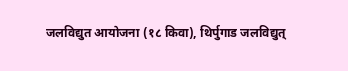जलविद्युत आयोजना (१८ किवा), थिर्पुगाड जलविद्युत्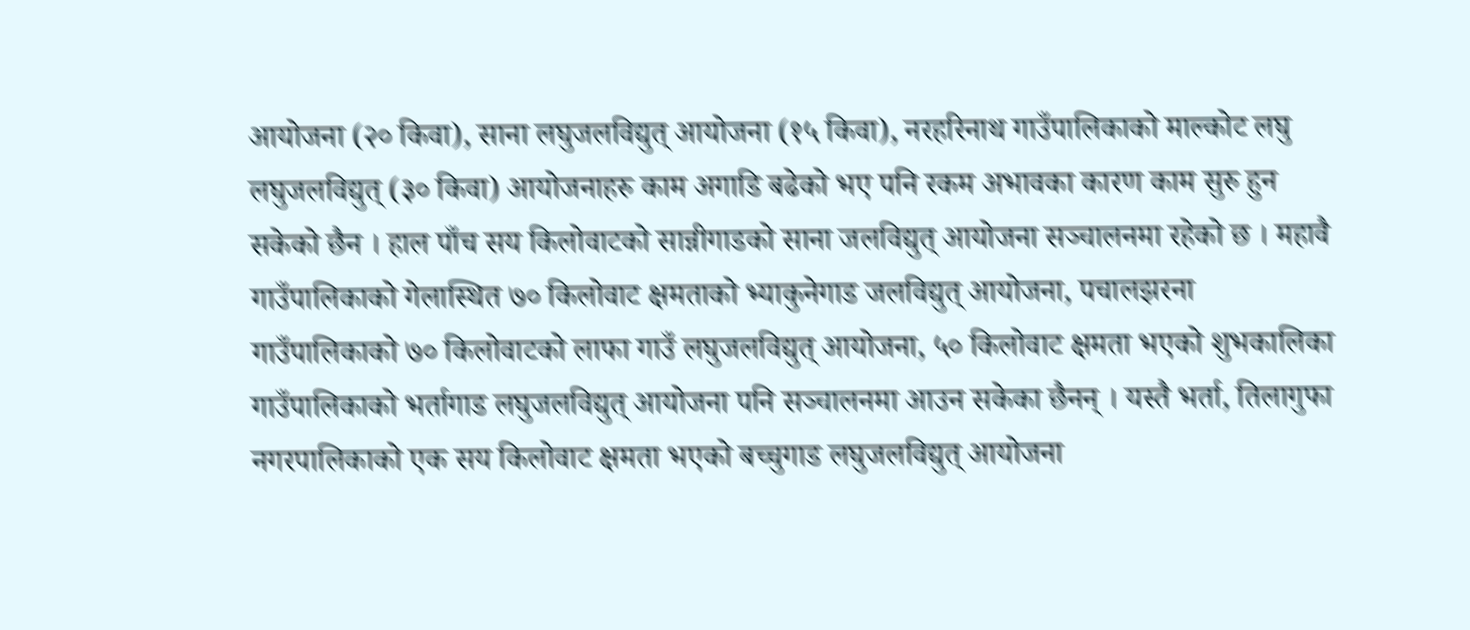आयोजना (२० किवा), साना लघुजलविद्युत् आयोजना (१५ किवा), नरहरिनाथ गाउँपालिकाको माल्कोट लघु लघुजलविद्युत् (३० किवा) आयोजनाहरु काम अगाडि बढेको भए पनि रकम अभावका कारण काम सुरु हुन सकेको छैन । हाल पाँच सय किलोवाटको सान्नीगाडको साना जलविद्युत् आयोजना सञ्चालनमा रहेको छ । महावै गाउँपालिकाको गेलास्थित ७० किलोवाट क्षमताको भ्याकुनेगाड जलविद्युत् आयोजना, पचालझरना गाउँपालिकाको ७० किलोवाटको लाफा गाउँ लघुजलविद्युत् आयोजना, ५० किलोवाट क्षमता भएको शुभकालिका गाउँपालिकाको भर्तागाड लघुजलविद्युत् आयोजना पनि सञ्चालनमा आउन सकेका छैनन् । यस्तै भर्ता, तिलागुफा नगरपालिकाको एक सय किलोवाट क्षमता भएको बच्चुगाड लघुजलविद्युत् आयोजना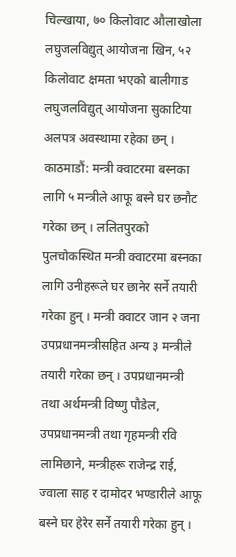चिल्खाया, ७० किलोवाट औलाखोला लघुजलविद्युत् आयोजना खिन, ५२ किलोवाट क्षमता भएको बालीगाड लघुजलविद्युत् आयोजना सुकाटिया अलपत्र अवस्थामा रहेका छन् ।
काठमाडौं: मन्त्री क्वाटरमा बस्नका लागि ५ मन्त्रीले आफू बस्ने घर छनौट गरेका छन् । ललितपुरको पुलचोकस्थित मन्त्री क्वाटरमा बस्नका लागि उनीहरूले घर छानेर सर्ने तयारी गरेका हुन् । मन्त्री क्वाटर जान २ जना उपप्रधानमन्त्रीसहित अन्य ३ मन्त्रीले तयारी गरेका छन् । उपप्रधानमन्त्री तथा अर्थमन्त्री विष्णु पौडेल, उपप्रधानमन्त्री तथा गृहमन्त्री रवि लामिछाने, मन्त्रीहरू राजेन्द्र राई, ज्वाला साह र दामोदर भण्डारीले आफू बस्ने घर हेरेर सर्ने तयारी गरेका हुन् ।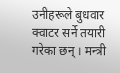उनीहरूले बुधवार क्वाटर सर्ने तयारी गरेका छन् । मन्त्री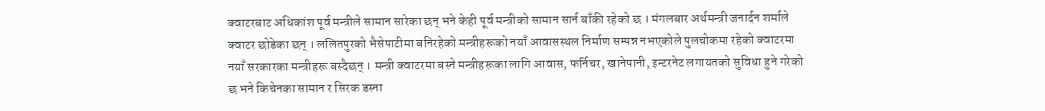क्वाटरबाट अधिकांश पूर्व मन्त्रीले सामान सारेका छन् भने केही पूर्व मन्त्रीको सामान सार्न बाँकी रहेको छ । मंगलबार अर्थमन्त्री जनार्दन शर्माले क्वाटर छोडेका छन् । ललितपुरको भैसेपाटीमा बनिरहेको मन्त्रीहरूको नयाँ आवासस्थल निर्माण सम्पन्न नभएकोले पुलचोकमा रहेको क्वाटरमा नयाँ सरकारका मन्त्रीहरू बस्दैछन् । मन्त्री क्वाटरमा बस्ने मन्त्रीहरूका लागि आवास, फर्निचर, खानेपानी, इन्टरनेट लगायतको सुविधा हुने गरेको छ भने किचेनका सामान र सिरक डस्ना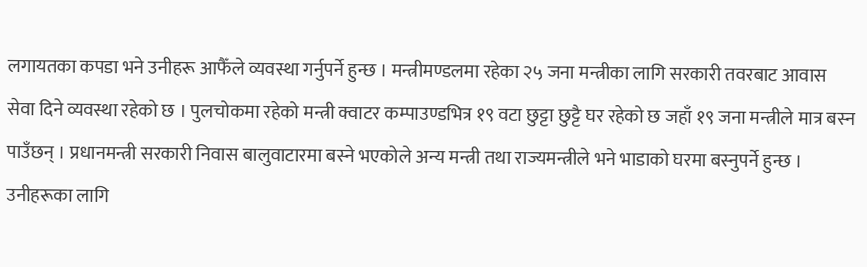लगायतका कपडा भने उनीहरू आफैँले व्यवस्था गर्नुपर्ने हुन्छ । मन्त्रीमण्डलमा रहेका २५ जना मन्त्रीका लागि सरकारी तवरबाट आवास सेवा दिने व्यवस्था रहेको छ । पुलचोकमा रहेको मन्त्री क्वाटर कम्पाउण्डभित्र १९ वटा छुट्टा छुट्टै घर रहेको छ जहाँ १९ जना मन्त्रीले मात्र बस्न पाउँछन् । प्रधानमन्त्री सरकारी निवास बालुवाटारमा बस्ने भएकोले अन्य मन्त्री तथा राज्यमन्त्रीले भने भाडाको घरमा बस्नुपर्ने हुन्छ । उनीहरूका लागि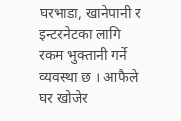घरभाडा, खानेपानी र इन्टरनेटका लागि रकम भुक्तानी गर्ने व्यवस्था छ । आफैले घर खोजेर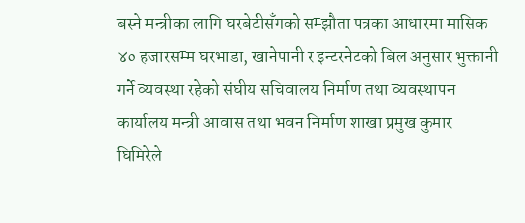बस्ने मन्त्रीका लागि घरबेटीसँगको सम्झौता पत्रका आधारमा मासिक ४० हजारसम्म घरभाडा, खानेपानी र इन्टरनेटको बिल अनुसार भुक्तानी गर्ने व्यवस्था रहेको संघीय सचिवालय निर्माण तथा व्यवस्थापन कार्यालय मन्त्री आवास तथा भवन निर्माण शाखा प्रमुख कुमार घिमिरेले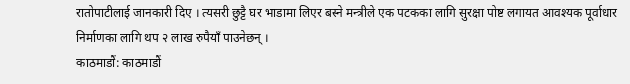रातोपाटीलाई जानकारी दिए । त्यसरी छुट्टै घर भाडामा लिएर बस्ने मन्त्रीले एक पटकका लागि सुरक्षा पोष्ट लगायत आवश्यक पूर्वाधार निर्माणका लागि थप २ लाख रुपैयाँ पाउनेछन् ।
काठमाडौं: काठमाडौं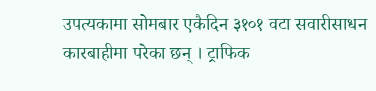उपत्यकामा सोमबार एकैदिन ३१०१ वटा सवारीसाधन कारबाहीमा परेका छन् । ट्राफिक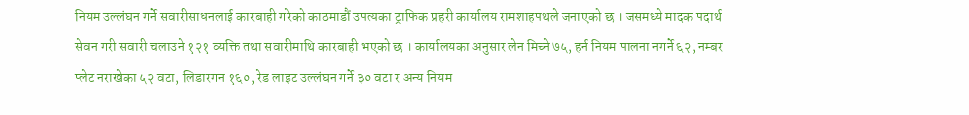नियम उल्लंघन गर्ने सवारीसाधनलाई कारबाही गरेको काठमाडौं उपत्यका ट्राफिक प्रहरी कार्यालय रामशाहपथले जनाएको छ । जसमध्ये मादक पदार्थ सेवन गरी सवारी चलाउने १२१ व्यक्ति तथा सवारीमाथि कारबाही भएको छ । कार्यालयका अनुसार लेन मिच्ने ७५, हर्न नियम पालना नगर्ने ६२, नम्बर प्लेट नराखेका ५२ वटा, लिडारगन १६०, रेड लाइट उल्लंघन गर्ने ३० वटा र अन्य नियम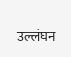उल्लंघन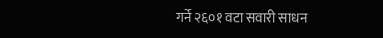गर्ने २६०१ वटा सवारी साधन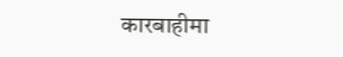कारबाहीमा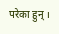परेका हुन् ।